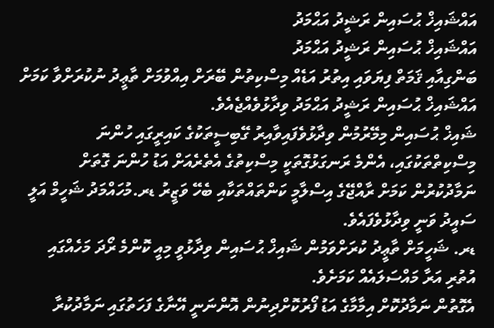އައްޝައިޚް ޙުސައިން ރަޝީދު އަޙްމަދު
އައްޝައިޚް ޙުސައިން ރަޝީދު އަޙްމަދު
ބަންގިއާއި ޤަމަތް ފިޔަވައި އިތުރު އަޑެއް މިސްކިތުން ބޭރަށް އިއްވުމަށް ތާޢީދު ނުކުރަށްވާ ކަމަށް އައްޝައިޚް ޙުސައިން ރަޝީދު އަޙްމަދު ވިދާޅުވެއްޖެއެވެ.
ޝައިޚް ޙުސައިން މިމޭރުމުން ވިދާޅުވެފައިވާއިރު ގޭބިސީތަކުގެ ކައިރީގައި ހުންނަ މިސްކިތްތަކުގައި، އެންމެ ރަނގަޅުގޮތަކީ މިސްކިތުގެ އެތެރެއަށް އަޑު ހުންނަ ގޮތަށް ނަމާދުކުރުން ކަމަށް ރާއްޖޭގެ އިސްލާމީ ކަންތައްތަކާއި ބެހޭ ވަޒީރު ޑރ.މުހައްމަދު ޝަހީމް އަލީ ސައީދު ވަނީ ވިދާޅުވެފައެވެ.
ޑރ. ޝަހީމަށް ތާޢީދު ކުރަށްވަމުން ޝައިޚް ޙުސައިން ވިދާޅުވީ މިއީ ކޮންމެ ރޯދަ މަހެއްގައި އުތުރި އަރާ މައްސަލައެއް ކަމަށެވެ.
އެގޮތުން ނަމާދުކޮށް އިމާމާގެ އަޑު ފޯރުކޮށްދިނުން އޮންނަނީ އޭނާގެ ފަހަތުގައި ނަމާދުކުރާ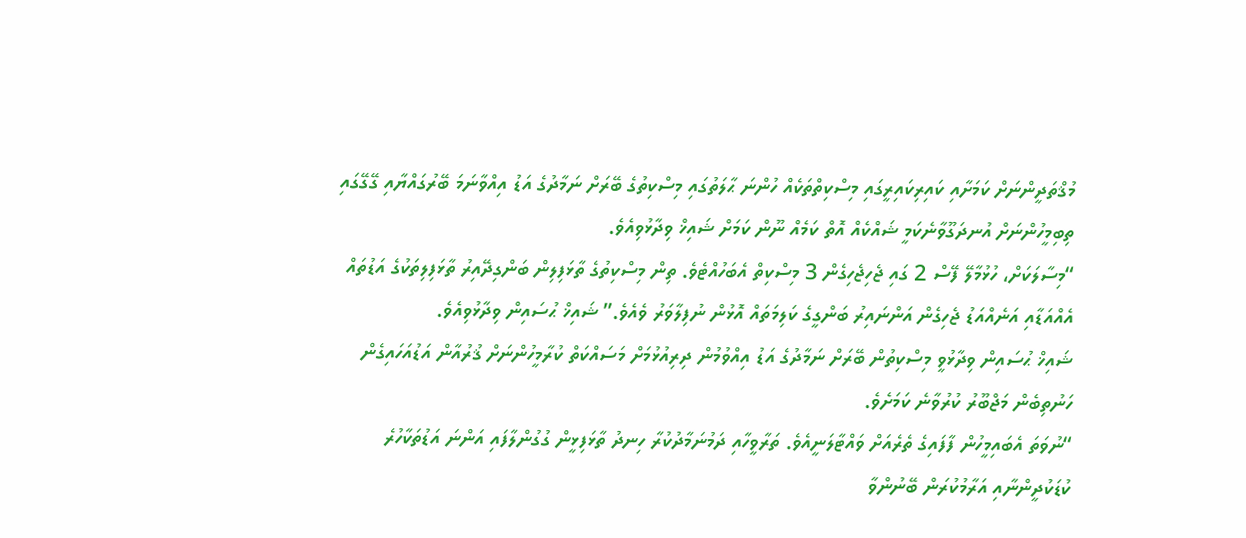މުޤްތަދީންނަށް ކަމަށާއި ކައިރިކައިރީގައި މިސްކިތްތަކެއް ހުންނަ ޙާލަތުގައި މިސްކިތުގެ ބޭރަށް ނަމާދުގެ އަޑު އިއްވާނަމަ ބޭރުގައްޔާއި ގޭގޭގައި ތިބިމީހުންނަށް އުނދަގޫވާނެކަމީ ޝައްކެއް އޮތް ކަމެއް ނޫން ކަމަށް ޝައިޚް ވިދާޅުވިއެވެ.
“މިސާލަކަށް، ހުޅުމާލޭ ފޭސް 2 ގައި ޖެހިޖެހިގެން 3 މިސްކިތް އެބަހުއްޓެވެ. ތިން މިސްކިތުގެ ތާޅަފިލިން ބަންގިދޭއިރު ތާޅަފިލިތަކުގެ އަޑުތައް އެއްއަޑާއި އަނެއްއަޑު ޖެހިގެން އަންނައިރު ބަންގީގެ ކަލިމަތައް އޮޅުން ނުފިލާވަރު ވެއެވެ.” ޝައިޚް ޙުސައިން ވިދާޅުވިއެވެ.
ޝައިޚް ޙުސައިން ވިދާޅުވީ މިސްކިތުން ބޭރަށް ނަމާދުގެ އަޑު އިއްވުމުން ދިރިއުޅުމަށް މަސައްކަތް ކުރާމީހުންނަށް ޤުރުއާން އަޑުއަހައިގެން ހަނުތިބެން މަޖްބޫރު ކުރުވާނެ ކަމަށެވެ.
“ނުވަތަ އެބައިމީހުން ފާފައިގެ ތެރެއަށް ވައްޓާލަނީއެވެ. ތަރާވީހާއި ދަމުނަމާދުކުރާ ހިނދު ތާޅަފިޅީން ގުގުންލާފައި އަންނަ އަޑުތަކާހުރެ ކުޑަކުދީންނާއި އަރާމުކުރަން ބޭނުންވާ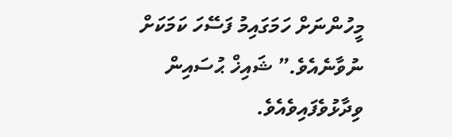މީހުންނަށް ހަމަގައިމު ފަސޭހަ ކަމަކަށް ނުވާނެއެވެ.” ޝައިޚް ޙުސައިން ވިދާޅުވެފައިވެއެވެ.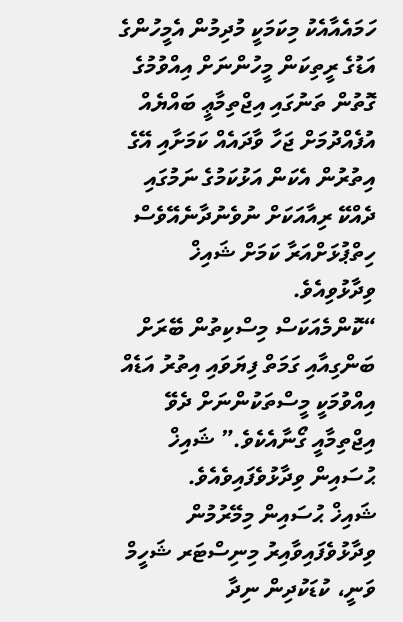ހަމައެއާއެކު މިކަމަކީ މުދިމުން އެމީހުންގެ އަޑުގެ ރީތިކަން މީހުންނަށް އިއްވުމުގެ ގޮތުން ތަނުގައި އިޖްތިމާޢީ ބައްޔެއް އުފެއްދުމަށް ޖަހާ ވާދައެއް ކަމަށާއި އޭގެ އިތުރުން އެކަން އަޅުކަމުގެ ނަމުގައި ދެއްކޭ ރިއާއަކަށް ނުވެނުދާނެއޭވެސް ހިތްޕުޅަށްއަރާ ކަމަށް ޝައިޚް ވިދާޅުވިއެވެ.
“ކޮންމެއަކަސް މިސްކިތުން ބޭރަށް ބަންގިއާއި ގަމަތް ފިޔަވައި އިތުރު އަޑެއް އިއްވުމަކީ މީސްތަކުންނަށް ދެވޭ އިޖްތިމާއީ ގޯނާއެކެވެ.” ޝައިޚް ޙުސައިން ވިދާޅުވެފައިވެއެވެ.
ޝައިޚް ޙުސައިން މިމޭރުމުން ވިދާޅުވެފައިވާއިރު މިނިސްޓަރ ޝަހީމް ވަނީ، ކުޑަކުދިން ނިދާ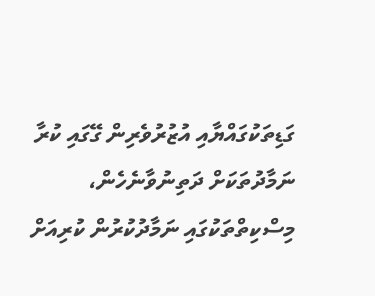ގަޑިތަކުގައްޔާއި އުޒުރުވެރިން ގޭގައި ކުރާ ނަމާދުތަކަށް ދަތިނުވާނެހެން، މިސްކިތްތަކުގައި ނަމާދުކުރުން ކުރިއަށް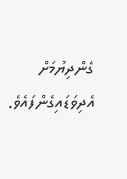ގެންދިޔުމަށް އެދިވަޑައިގެންފައެވެ.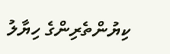ކިޔުންތެރިންގެ ހިޔާލު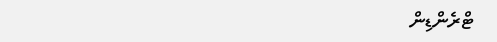ޓްރެންޑިން